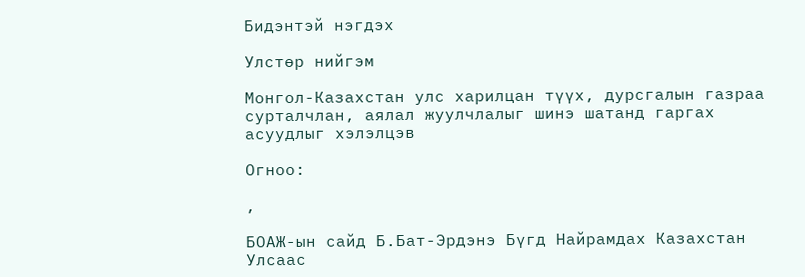Бидэнтэй нэгдэх

Улстөр нийгэм

Монгол-Казахстан улс харилцан түүх, дурсгалын газраа сурталчлан, аялал жуулчлалыг шинэ шатанд гаргах асуудлыг хэлэлцэв

Огноо:

,

БОАЖ-ын сайд Б.Бат-Эрдэнэ Бүгд Найрамдах Казахстан Улсаас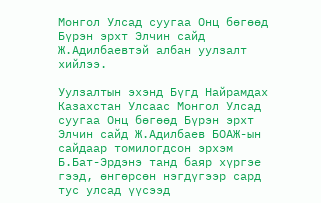Монгол Улсад суугаа Онц бөгөөд Бүрэн эрхт Элчин сайд Ж.Адилбаевтэй албан уулзалт хийлээ.

Уулзалтын эхэнд Бүгд Найрамдах Казахстан Улсаас Монгол Улсад суугаа Онц бөгөөд Бүрэн эрхт Элчин сайд Ж.Адилбаев БОАЖ-ын сайдаар томилогдсон эрхэм Б.Бат-Эрдэнэ танд баяр хүргэе гээд, өнгөрсөн нэгдүгээр сард тус улсад үүсээд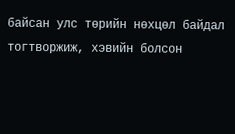байсан улс төрийн нөхцөл байдал тогтворжиж, хэвийн болсон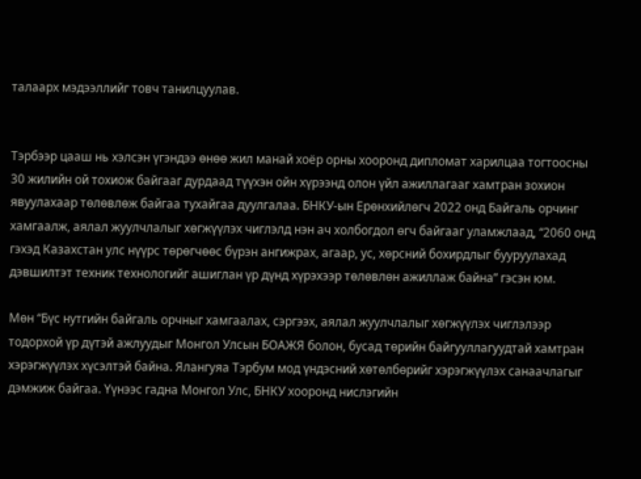талаарх мэдээллийг товч танилцуулав.


Тэрбээр цааш нь хэлсэн үгэндээ өнөө жил манай хоёр орны хооронд дипломат харилцаа тогтоосны 30 жилийн ой тохиож байгааг дурдаад түүхэн ойн хүрээнд олон үйл ажиллагааг хамтран зохион явуулахаар төлөвлөж байгаа тухайгаа дуулгалаа. БНКУ-ын Ерөнхийлөгч 2022 онд Байгаль орчинг хамгаалж, аялал жуулчлалыг хөгжүүлэх чиглэлд нэн ач холбогдол өгч байгааг уламжлаад, “2060 онд гэхэд Казахстан улс нүүрс төрөгчөөс бүрэн ангижрах, агаар, ус, хөрсний бохирдлыг бууруулахад дэвшилтэт техник технологийг ашиглан үр дүнд хүрэхээр төлөвлөн ажиллаж байна” гэсэн юм.

Мөн “Бүс нутгийн байгаль орчныг хамгаалах, сэргээх, аялал жуулчлалыг хөгжүүлэх чиглэлээр тодорхой үр дүтэй ажлуудыг Монгол Улсын БОАЖЯ болон, бусад төрийн байгууллагуудтай хамтран хэрэгжүүлэх хүсэлтэй байна. Ялангуяа Тэрбум мод үндэсний хөтөлбөрийг хэрэгжүүлэх санаачлагыг дэмжиж байгаа. Үүнээс гадна Монгол Улс, БНКУ хооронд нислэгийн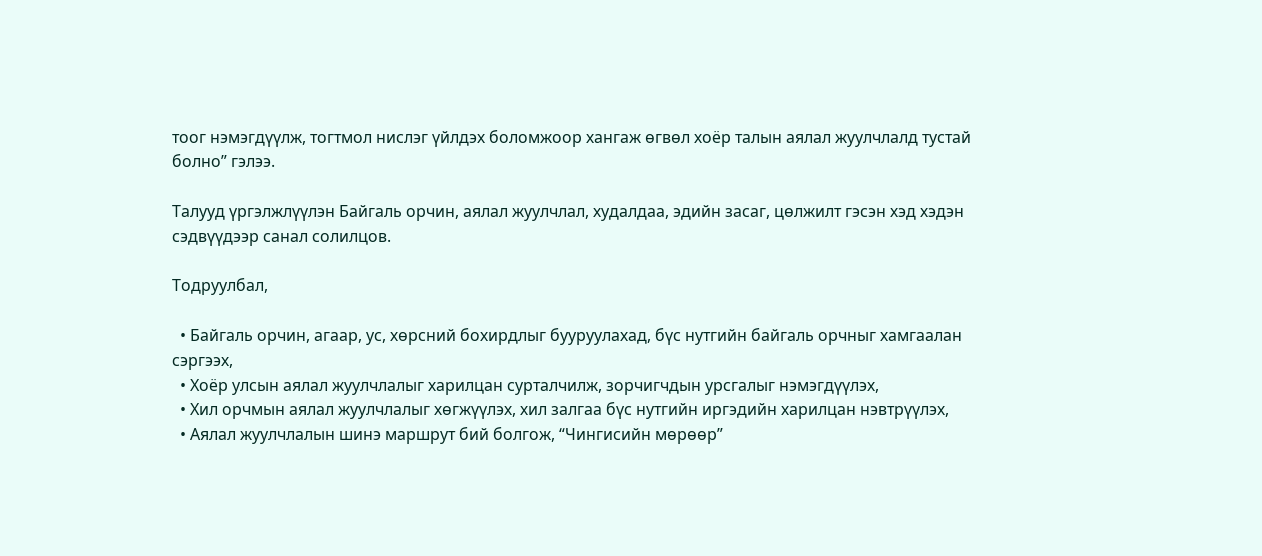тоог нэмэгдүүлж, тогтмол нислэг үйлдэх боломжоор хангаж өгвөл хоёр талын аялал жуулчлалд тустай болно” гэлээ.

Талууд үргэлжлүүлэн Байгаль орчин, аялал жуулчлал, худалдаа, эдийн засаг, цөлжилт гэсэн хэд хэдэн сэдвүүдээр санал солилцов.

Тодруулбал,

  • Байгаль орчин, агаар, ус, хөрсний бохирдлыг бууруулахад, бүс нутгийн байгаль орчныг хамгаалан сэргээх,
  • Хоёр улсын аялал жуулчлалыг харилцан сурталчилж, зорчигчдын урсгалыг нэмэгдүүлэх,
  • Хил орчмын аялал жуулчлалыг хөгжүүлэх, хил залгаа бүс нутгийн иргэдийн харилцан нэвтрүүлэх,
  • Аялал жуулчлалын шинэ маршрут бий болгож, “Чингисийн мөрөөр”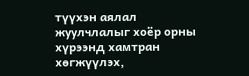түүхэн аялал жуулчлалыг хоёр орны хүрээнд хамтран хөгжүүлэх,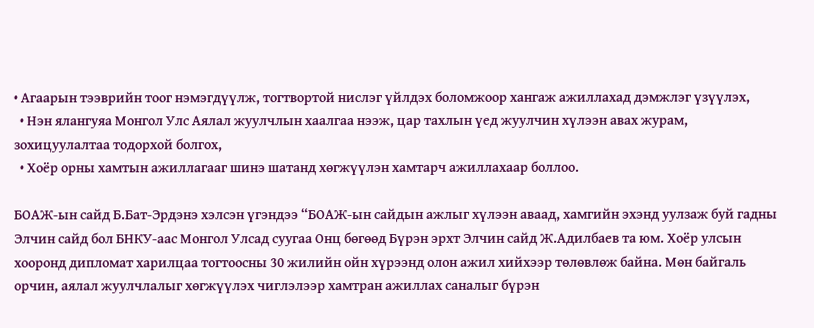• Агаарын тээврийн тоог нэмэгдүүлж, тогтвортой нислэг үйлдэх боломжоор хангаж ажиллахад дэмжлэг үзүүлэх,
  • Нэн ялангуяа Монгол Улс Аялал жуулчлын хаалгаа нээж, цар тахлын үед жуулчин хүлээн авах журам, зохицуулалтаа тодорхой болгох,
  • Хоёр орны хамтын ажиллагааг шинэ шатанд хөгжүүлэн хамтарч ажиллахаар боллоо.

БОАЖ-ын сайд Б.Бат-Эрдэнэ хэлсэн үгэндээ “БОАЖ-ын сайдын ажлыг хүлээн аваад, хамгийн эхэнд уулзаж буй гадны Элчин сайд бол БНКУ-аас Монгол Улсад суугаа Онц бөгөөд Бүрэн эрхт Элчин сайд Ж.Адилбаев та юм. Хоёр улсын хооронд дипломат харилцаа тогтоосны 30 жилийн ойн хүрээнд олон ажил хийхээр төлөвлөж байна. Мөн байгаль орчин, аялал жуулчлалыг хөгжүүлэх чиглэлээр хамтран ажиллах саналыг бүрэн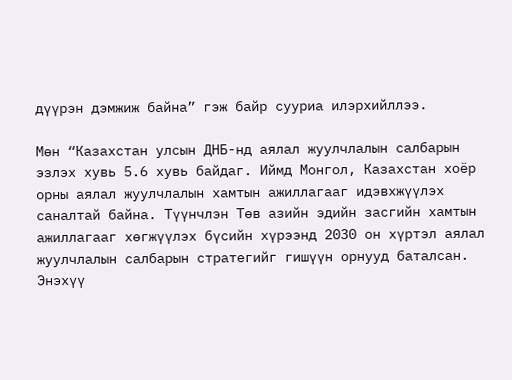дүүрэн дэмжиж байна” гэж байр сууриа илэрхийллээ.

Мөн “Казахстан улсын ДНБ-нд аялал жуулчлалын салбарын эзлэх хувь 5.6 хувь байдаг. Иймд Монгол, Казахстан хоёр орны аялал жуулчлалын хамтын ажиллагааг идэвхжүүлэх саналтай байна. Түүнчлэн Төв азийн эдийн засгийн хамтын ажиллагааг хөгжүүлэх бүсийн хүрээнд 2030 он хүртэл аялал жуулчлалын салбарын стратегийг гишүүн орнууд баталсан. Энэхүү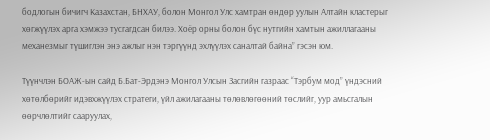бодлогын бичигч Казахстан, БНХАУ, болон Монгол Улс хамтран өндөр уулын Алтайн кластерыг хөгжүүлэх арга хэмжээ тусгагдсан билээ. Хоёр орны болон бүс нутгийн хамтын ажиллагааны механезмыг түшиглэн энэ ажлыг нэн тэргүүнд эхлүүлэх саналтай байна” гэсэн юм.

Түүнчлэн БОАЖ-ын сайд Б.Бат-Эрдэнэ Монгол Улсын Засгийн газраас “Тэрбум мод” үндэсний хөтөлбөрийг идэвхжүүлэх стратеги, үйл ажилагааны төлөвлөгөөний төслийг, уур амьсгалын өөрчлөлтийг сааруулах,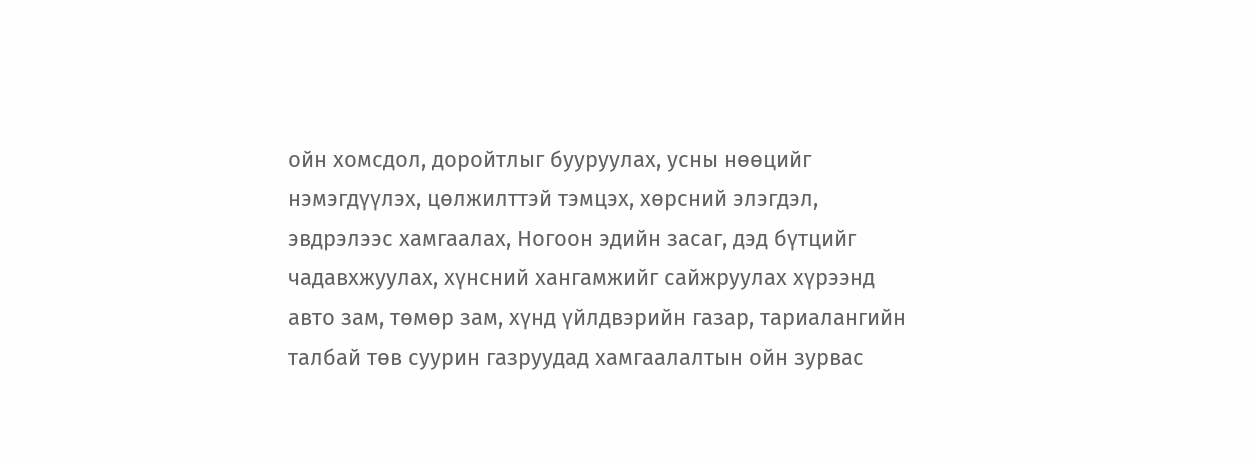ойн хомсдол, доройтлыг бууруулах, усны нөөцийг нэмэгдүүлэх, цөлжилттэй тэмцэх, хөрсний элэгдэл, эвдрэлээс хамгаалах, Ногоон эдийн засаг, дэд бүтцийг чадавхжуулах, хүнсний хангамжийг сайжруулах хүрээнд авто зам, төмөр зам, хүнд үйлдвэрийн газар, тариалангийн талбай төв суурин газруудад хамгаалалтын ойн зурвас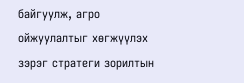байгуулж, агро ойжуулалтыг хөгжүүлэх зэрэг стратеги зорилтын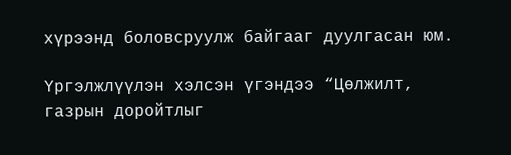хүрээнд боловсруулж байгааг дуулгасан юм.

Үргэлжлүүлэн хэлсэн үгэндээ “Цөлжилт, газрын доройтлыг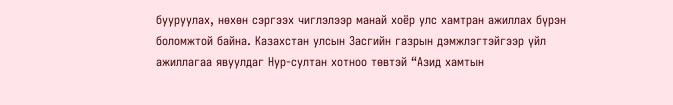бууруулах, нөхөн сэргээх чиглэлээр манай хоёр улс хамтран ажиллах бүрэн боломжтой байна. Казахстан улсын Засгийн газрын дэмжлэгтэйгээр үйл ажиллагаа явуулдаг Нур-султан хотноо төвтэй “Азид хамтын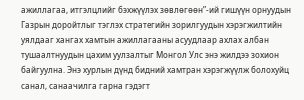ажиллагаа, итгэлцлийг бэхжүүлэх зөвлөгөөн”-ий гишүүн орнуудын Газрын доройтлыг тэглэх стратегийн зорилгуудын хэрэгжилтийн уялдааг хангах хамтын ажиллагааны асуудлаар ахлах албан тушаалтнуудын цахим уулзалтыг Монгол Улс энэ жилдээ зохион байгуулна. Энэ хурлын дүнд бидний хамтран хэрэгжүүлж болохуйц санал, санаачилга гарна гэдэгт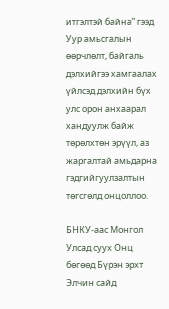итгэлтэй байна” гээд Уур амьсгалын өөрчлөлт, байгаль дэлхийгээ хамгаалах үйлсэд дэлхийн бүх улс орон анхаарал хандуулж байж төрөлхтөн эрүүл, аз жаргалтай амьдарна гэдгийгуулзалтын төгсгөлд онцоллоо.

БНКУ-аас Монгол Улсад суух Онц бөгөөд Бүрэн эрхт Элчин сайд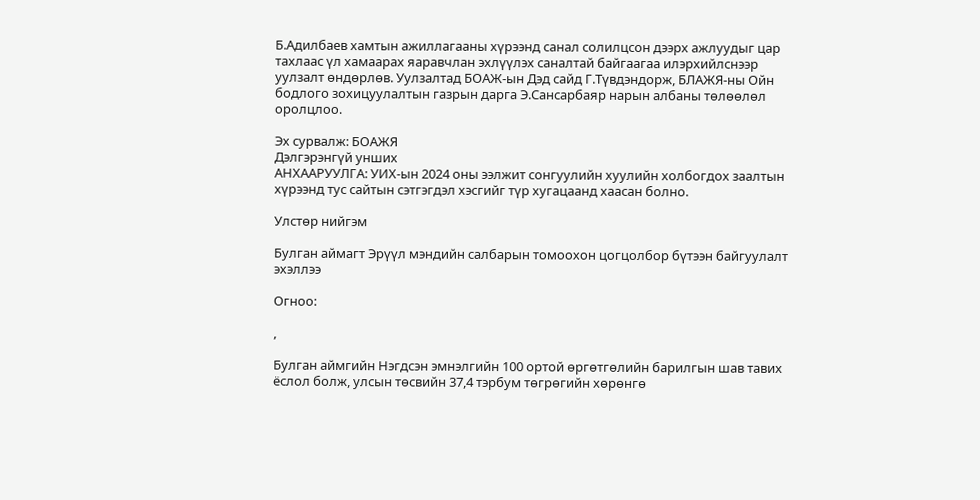Б.Адилбаев хамтын ажиллагааны хүрээнд санал солилцсон дээрх ажлуудыг цар тахлаас үл хамаарах яаравчлан эхлүүлэх саналтай байгаагаа илэрхийлснээр уулзалт өндөрлөв. Уулзалтад БОАЖ-ын Дэд сайд Г.Түвдэндорж, БЛАЖЯ-ны Ойн бодлого зохицуулалтын газрын дарга Э.Сансарбаяр нарын албаны төлөөлөл оролцлоо.

Эх сурвалж: БОАЖЯ
Дэлгэрэнгүй унших
АНХААРУУЛГА: УИХ-ын 2024 оны ээлжит сонгуулийн хуулийн холбогдох заалтын хүрээнд тус сайтын сэтгэгдэл хэсгийг түр хугацаанд хаасан болно.

Улстөр нийгэм

Булган аймагт Эрүүл мэндийн салбарын томоохон цогцолбор бүтээн байгуулалт эхэллээ

Огноо:

,

Булган аймгийн Нэгдсэн эмнэлгийн 100 ортой өргөтгөлийн барилгын шав тавих ёслол болж, улсын төсвийн 37,4 тэрбум төгрөгийн хөрөнгө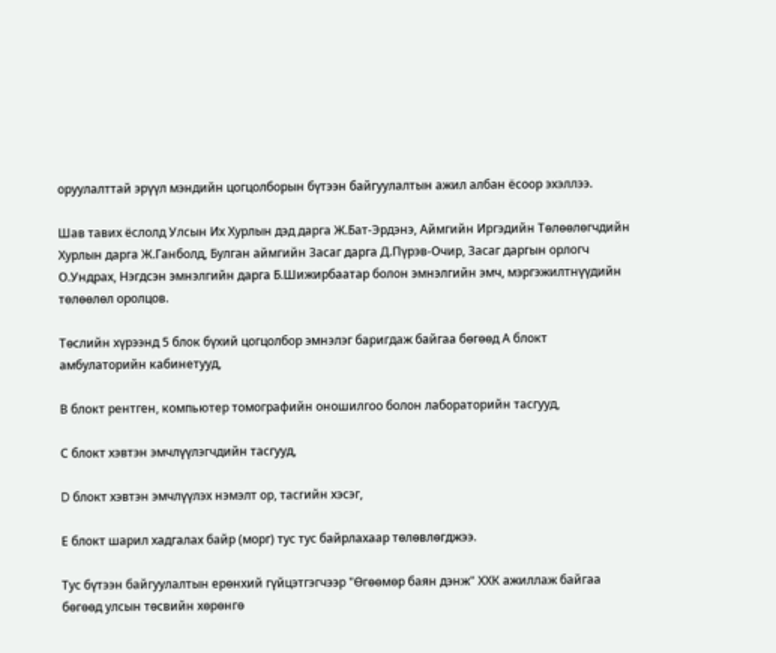оруулалттай эрүүл мэндийн цогцолборын бүтээн байгуулалтын ажил албан ёсоор эхэллээ.

Шав тавих ёслолд Улсын Их Хурлын дэд дарга Ж.Бат-Эрдэнэ, Аймгийн Иргэдийн Төлөөлөгчдийн Хурлын дарга Ж.Ганболд, Булган аймгийн Засаг дарга Д.Пүрэв-Очир, Засаг даргын орлогч О.Ундрах, Нэгдсэн эмнэлгийн дарга Б.Шижирбаатар болон эмнэлгийн эмч, мэргэжилтнүүдийн төлөөлөл оролцов.

Төслийн хүрээнд 5 блок бүхий цогцолбор эмнэлэг баригдаж байгаа бөгөөд А блокт амбулаторийн кабинетууд,

В блокт рентген, компьютер томографийн оношилгоо болон лабораторийн тасгууд,

С блокт хэвтэн эмчлүүлэгчдийн тасгууд,

D блокт хэвтэн эмчлүүлэх нэмэлт ор, тасгийн хэсэг,

Е блокт шарил хадгалах байр (морг) тус тус байрлахаар төлөвлөгджээ.

Тус бүтээн байгуулалтын ерөнхий гүйцэтгэгчээр "Өгөөмөр баян дэнж" ХХК ажиллаж байгаа бөгөөд улсын төсвийн хөрөнгө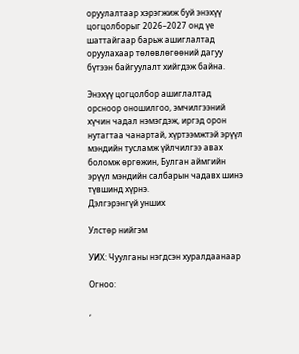оруулалтаар хэрэгжиж буй энэхүү цогцолборыг 2026–2027 онд үе шаттайгаар барьж ашиглалтад оруулахаар төлөвлөгөөний дагуу бүтээн байгуулалт хийгдэж байна.

Энэхүү цогцолбор ашиглалтад орсноор оношилгоо, эмчилгээний хүчин чадал нэмэгдэж, иргэд орон нутагтаа чанартай, хүртээмжтэй эрүүл мэндийн тусламж үйлчилгээ авах боломж өргөжин, Булган аймгийн эрүүл мэндийн салбарын чадавх шинэ түвшинд хүрнэ.
Дэлгэрэнгүй унших

Улстөр нийгэм

УИХ: Чуулганы нэгдсэн хуралдаанаар

Огноо:

,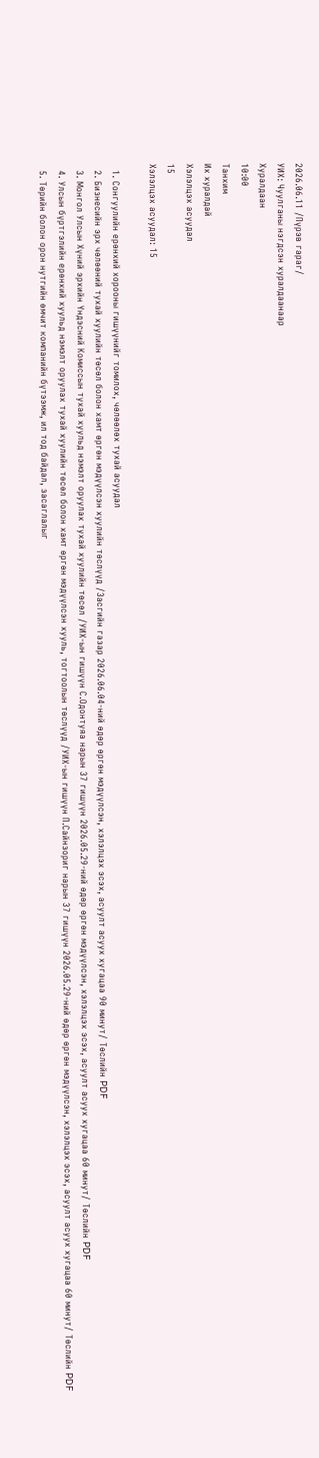2026.06.11 /Пүрэв гараг/
УИХ: Чуулганы нэгдсэн хуралдаанаар
Хуралдаан
10:00
Танхим
Их хуралдай
Хэлэлцэх асуудал
15
Хэлэлцэх асуудал: 15

  1. Сонгуулийн ерөнхий хорооны гишүүнийг томилох, чөлөөлөх тухай асуудал
  2. Бизнесийн эрх чөлөөний тухай хуулийн төсөл болон хамт өргөн мэдүүлсэн хуулийн төслүүд /Засгийн газар 2026.06.04-ний өдөр өргөн мэдүүлсэн, хэлэлцэх эсэх, асуулт асуух хугацаа 90 минут/ Төслийн PDF
  3. Монгол Улсын Хүний эрхийн Үндэсний Комиссын тухай хуульд нэмэлт оруулах тухай хуулийн төсөл /УИХ-ын гишүүн С.Одонтуяа нарын 37 гишүүн 2026.05.29-ний өдөр өргөн мэдүүлсэн, хэлэлцэх эсэх, асуулт асуух хугацаа 60 минут/ Төслийн PDF
  4. Улсын бүртгэлийн ерөнхий хуульд нэмэлт оруулах тухай хуулийн төсөл болон хамт өргөн мэдүүлсэн хууль, тогтоолын төслүүд /УИХ-ын гишүүн П.Сайнзориг нарын 37 гишүүн 2026.05.29-ний өдөр өргөн мэдүүлсэн, хэлэлцэх эсэх, асуулт асуух хугацаа 60 минут/ Төслийн PDF
  5. Төрийн болон орон нутгийн өмчит компанийн бүтээмж, ил тод байдал, засаглалыг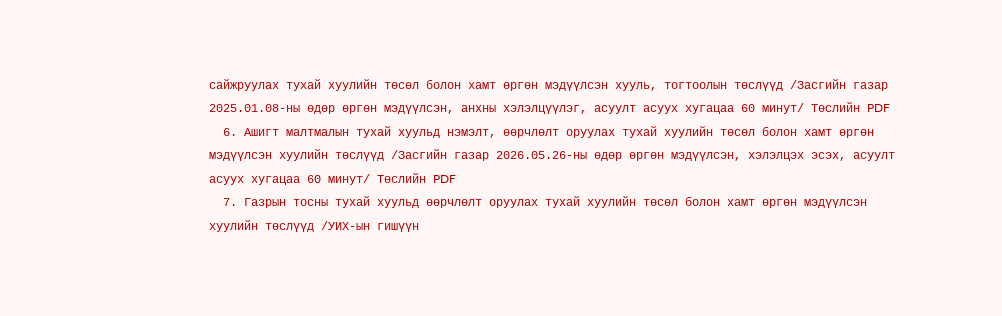сайжруулах тухай хуулийн төсөл болон хамт өргөн мэдүүлсэн хууль, тогтоолын төслүүд /Засгийн газар 2025.01.08-ны өдөр өргөн мэдүүлсэн, анхны хэлэлцүүлэг, асуулт асуух хугацаа 60 минут/ Төслийн PDF
  6. Ашигт малтмалын тухай хуульд нэмэлт, өөрчлөлт оруулах тухай хуулийн төсөл болон хамт өргөн мэдүүлсэн хуулийн төслүүд /Засгийн газар 2026.05.26-ны өдөр өргөн мэдүүлсэн, хэлэлцэх эсэх, асуулт асуух хугацаа 60 минут/ Төслийн PDF
  7. Газрын тосны тухай хуульд өөрчлөлт оруулах тухай хуулийн төсөл болон хамт өргөн мэдүүлсэн хуулийн төслүүд /УИХ-ын гишүүн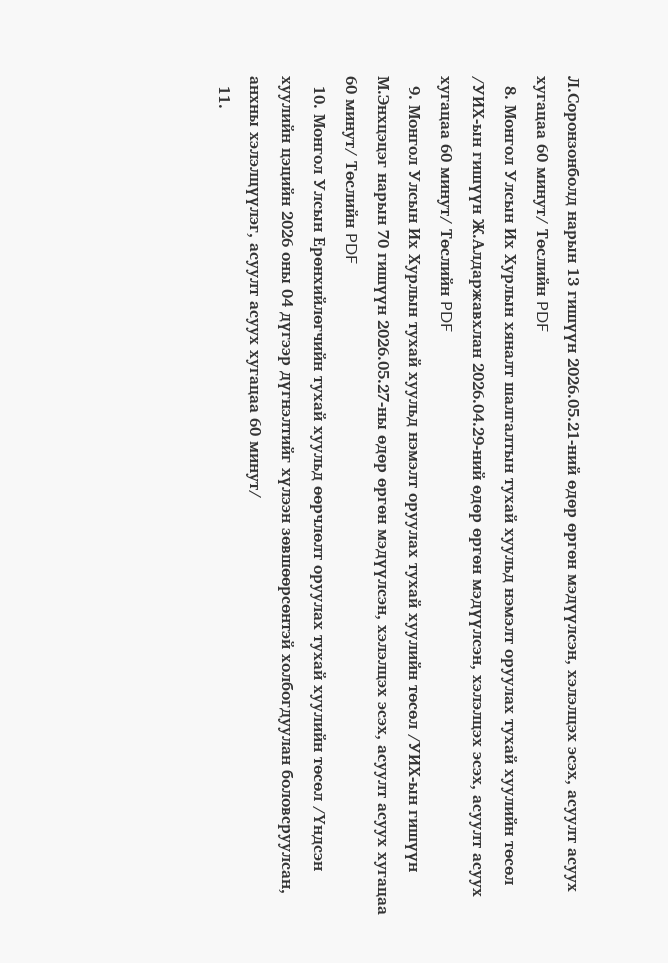Л.Соронзонболд нарын 13 гишүүн 2026.05.21-ний өдөр өргөн мэдүүлсэн, хэлэлцэх эсэх, асуулт асуух хугацаа 60 минут/ Төслийн PDF
  8. Монгол Улсын Их Хурлын хяналт шалгалтын тухай хуульд нэмэлт оруулах тухай хуулийн төсөл /УИХ-ын гишүүн Ж.Алдаржавхлан 2026.04.29-ний өдөр өргөн мэдүүлсэн, хэлэлцэх эсэх, асуулт асуух хугацаа 60 минут/ Төслийн PDF
  9. Монгол Улсын Их Хурлын тухай хуульд нэмэлт оруулах тухай хуулийн төсөл /УИХ-ын гишүүн М.Энхцэцэг нарын 70 гишүүн 2026.05.27-ны өдөр өргөн мэдүүлсэн, хэлэлцэх эсэх, асуулт асуух хугацаа 60 минут/ Төслийн PDF
  10. Монгол Улсын Ерөнхийлөгчийн тухай хуульд өөрчлөлт оруулах тухай хуулийн төсөл /Үндсэн хуулийн цэцийн 2026 оны 04 дүгээр дүгнэлтийг хүлээн зөвшөөрсөнтэй холбогдуулан боловсруулсан, анхны хэлэлцүүлэг, асуулт асуух хугацаа 60 минут/
  11.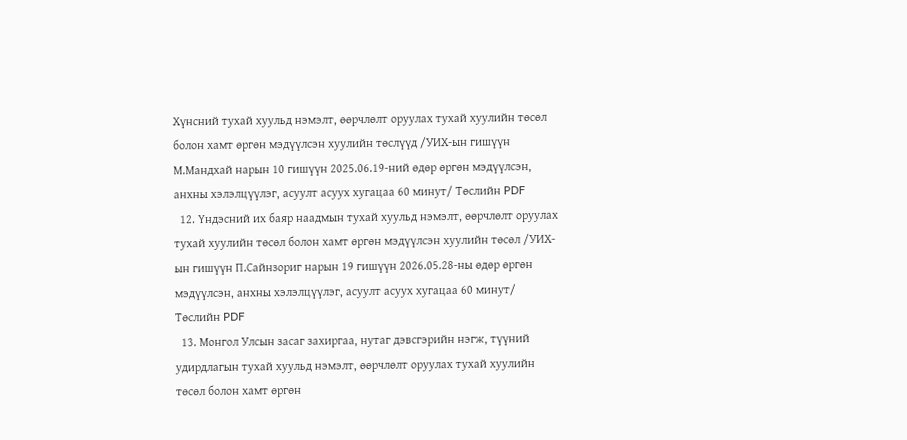Хүнсний тухай хуульд нэмэлт, өөрчлөлт оруулах тухай хуулийн төсөл болон хамт өргөн мэдүүлсэн хуулийн төслүүд /УИХ-ын гишүүн М.Мандхай нарын 10 гишүүн 2025.06.19-ний өдөр өргөн мэдүүлсэн, анхны хэлэлцүүлэг, асуулт асуух хугацаа 60 минут/ Төслийн PDF
  12. Үндэсний их баяр наадмын тухай хуульд нэмэлт, өөрчлөлт оруулах тухай хуулийн төсөл болон хамт өргөн мэдүүлсэн хуулийн төсөл /УИХ-ын гишүүн П.Сайнзориг нарын 19 гишүүн 2026.05.28-ны өдөр өргөн мэдүүлсэн, анхны хэлэлцүүлэг, асуулт асуух хугацаа 60 минут/ Төслийн PDF
  13. Монгол Улсын засаг захиргаа, нутаг дэвсгэрийн нэгж, түүний удирдлагын тухай хуульд нэмэлт, өөрчлөлт оруулах тухай хуулийн төсөл болон хамт өргөн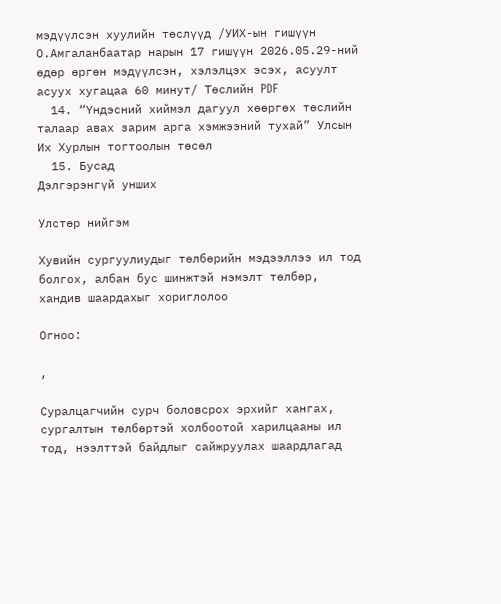мэдүүлсэн хуулийн төслүүд /УИХ-ын гишүүн О.Амгаланбаатар нарын 17 гишүүн 2026.05.29-ний өдөр өргөн мэдүүлсэн, хэлэлцэх эсэх, асуулт асуух хугацаа 60 минут/ Төслийн PDF
  14. “Үндэсний хиймэл дагуул хөөргөх төслийн талаар авах зарим арга хэмжээний тухай” Улсын Их Хурлын тогтоолын төсөл
  15. Бусад
Дэлгэрэнгүй унших

Улстөр нийгэм

Хувийн сургуулиудыг төлбөрийн мэдээллээ ил тод болгох, албан бус шинжтэй нэмэлт төлбөр, хандив шаардахыг хориглолоо

Огноо:

,

Суралцагчийн сурч боловсрох эрхийг хангах, сургалтын төлбөртэй холбоотой харилцааны ил тод, нээлттэй байдлыг сайжруулах шаардлагад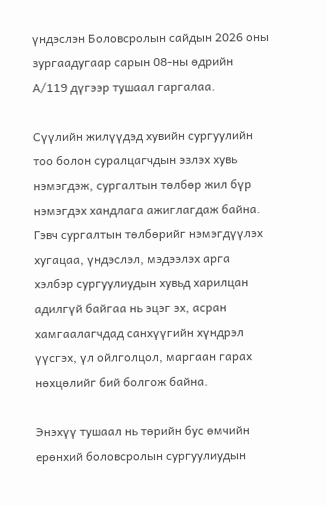үндэслэн Боловсролын сайдын 2026 оны зургаадугаар сарын 08-ны өдрийн А/119 дүгээр тушаал гаргалаа.

Сүүлийн жилүүдэд хувийн сургуулийн тоо болон суралцагчдын эзлэх хувь нэмэгдэж, сургалтын төлбөр жил бүр нэмэгдэх хандлага ажиглагдаж байна. Гэвч сургалтын төлбөрийг нэмэгдүүлэх хугацаа, үндэслэл, мэдээлэх арга хэлбэр сургуулиудын хувьд харилцан адилгүй байгаа нь эцэг эх, асран хамгаалагчдад санхүүгийн хүндрэл үүсгэх, үл ойлголцол, маргаан гарах нөхцөлийг бий болгож байна.

Энэхүү тушаал нь төрийн бус өмчийн ерөнхий боловсролын сургуулиудын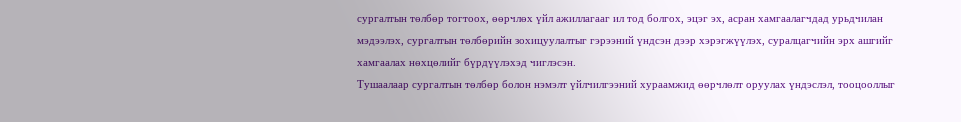сургалтын төлбөр тогтоох, өөрчлөх үйл ажиллагааг ил тод болгох, эцэг эх, асран хамгаалагчдад урьдчилан мэдээлэх, сургалтын төлбөрийн зохицуулалтыг гэрээний үндсэн дээр хэрэгжүүлэх, суралцагчийн эрх ашгийг хамгаалах нөхцөлийг бүрдүүлэхэд чиглэсэн.
Тушаалаар сургалтын төлбөр болон нэмэлт үйлчилгээний хураамжид өөрчлөлт оруулах үндэслэл, тооцооллыг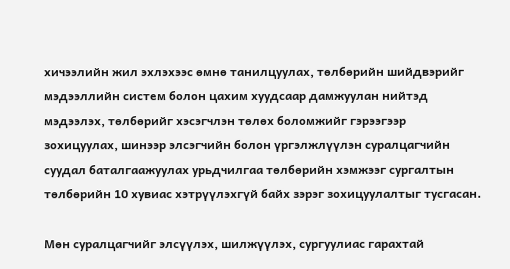хичээлийн жил эхлэхээс өмнө танилцуулах, төлбөрийн шийдвэрийг мэдээллийн систем болон цахим хуудсаар дамжуулан нийтэд мэдээлэх, төлбөрийг хэсэгчлэн төлөх боломжийг гэрээгээр зохицуулах, шинээр элсэгчийн болон үргэлжлүүлэн суралцагчийн суудал баталгаажуулах урьдчилгаа төлбөрийн хэмжээг сургалтын төлбөрийн 10 хувиас хэтрүүлэхгүй байх зэрэг зохицуулалтыг тусгасан.

Мөн суралцагчийг элсүүлэх, шилжүүлэх, сургуулиас гарахтай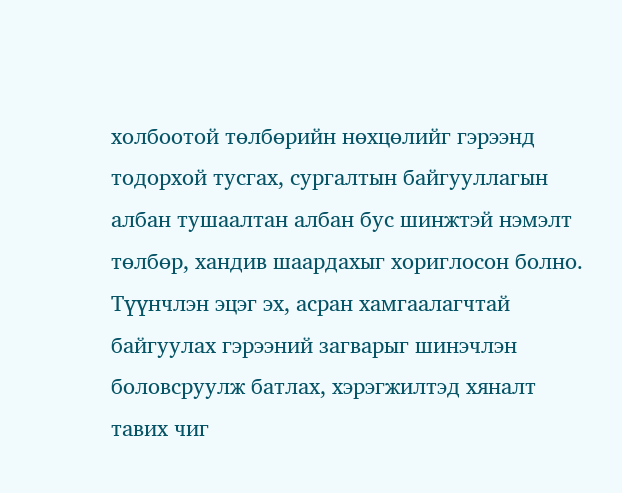холбоотой төлбөрийн нөхцөлийг гэрээнд тодорхой тусгах, сургалтын байгууллагын албан тушаалтан албан бус шинжтэй нэмэлт төлбөр, хандив шаардахыг хориглосон болно. Түүнчлэн эцэг эх, асран хамгаалагчтай байгуулах гэрээний загварыг шинэчлэн боловсруулж батлах, хэрэгжилтэд хяналт тавих чиг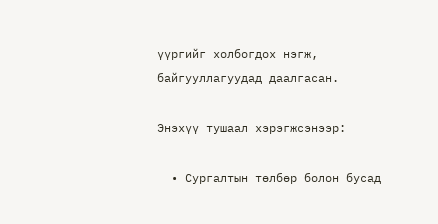үүргийг холбогдох нэгж, байгууллагуудад даалгасан.

Энэхүү тушаал хэрэгжсэнээр:

  • Сургалтын төлбөр болон бусад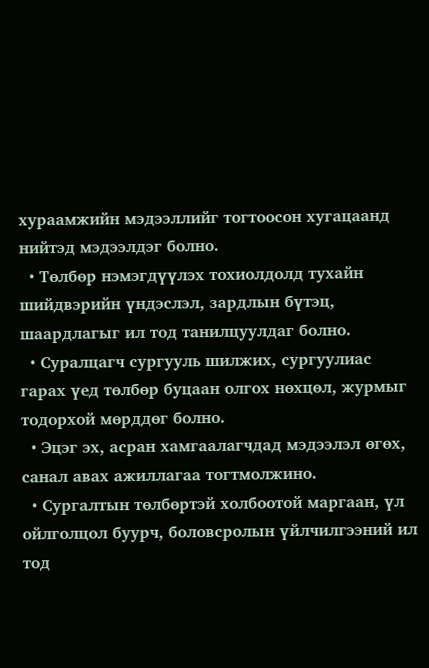хураамжийн мэдээллийг тогтоосон хугацаанд нийтэд мэдээлдэг болно.
  • Төлбөр нэмэгдүүлэх тохиолдолд тухайн шийдвэрийн үндэслэл, зардлын бүтэц, шаардлагыг ил тод танилцуулдаг болно.
  • Суралцагч сургууль шилжих, сургуулиас гарах үед төлбөр буцаан олгох нөхцөл, журмыг тодорхой мөрддөг болно.
  • Эцэг эх, асран хамгаалагчдад мэдээлэл өгөх, санал авах ажиллагаа тогтмолжино.
  • Сургалтын төлбөртэй холбоотой маргаан, үл ойлголцол буурч, боловсролын үйлчилгээний ил тод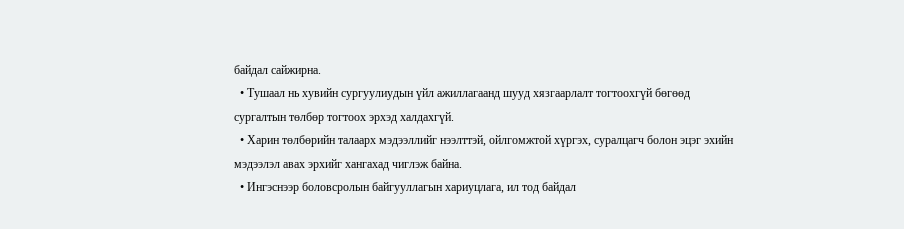байдал сайжирна.
  • Тушаал нь хувийн сургуулиудын үйл ажиллагаанд шууд хязгаарлалт тогтоохгүй бөгөөд сургалтын төлбөр тогтоох эрхэд халдахгүй.
  • Харин төлбөрийн талаарх мэдээллийг нээлттэй, ойлгомжтой хүргэх, суралцагч болон эцэг эхийн мэдээлэл авах эрхийг хангахад чиглэж байна.
  • Ингэснээр боловсролын байгууллагын хариуцлага, ил тод байдал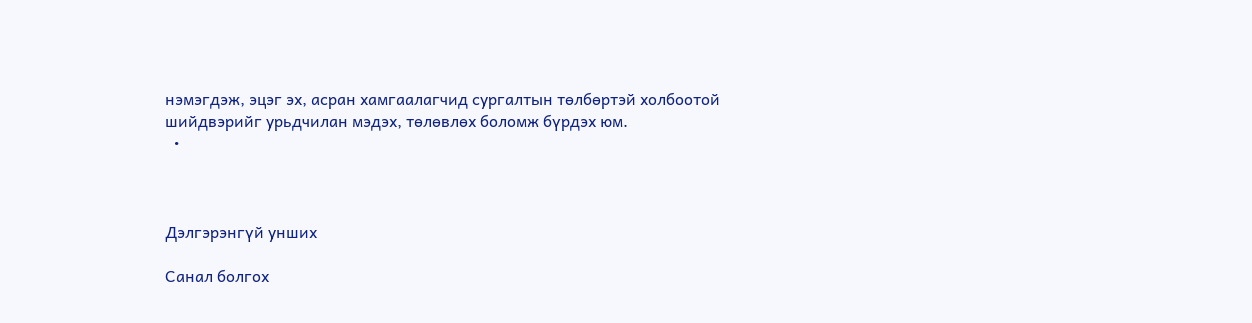нэмэгдэж, эцэг эх, асран хамгаалагчид сургалтын төлбөртэй холбоотой шийдвэрийг урьдчилан мэдэх, төлөвлөх боломж бүрдэх юм.
  •



Дэлгэрэнгүй унших

Санал болгох